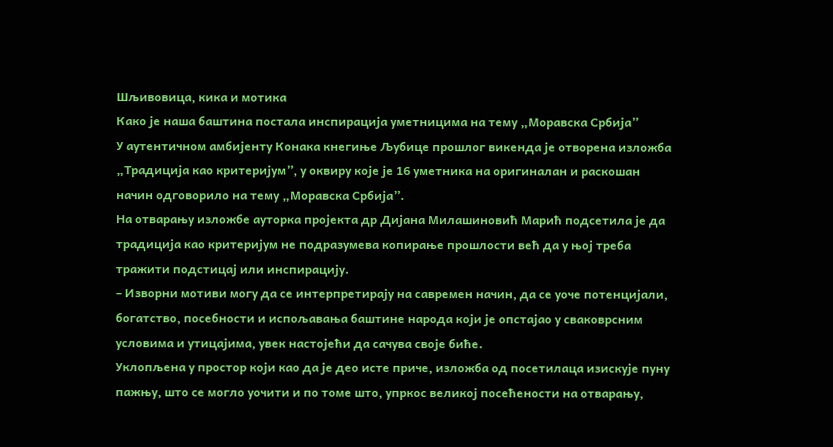Шљивовица, кикa и мотика
Како је наша баштина постала инспирација уметницима на тему „Моравска Србија”
У аутентичном амбијенту Конака кнегиње Љубице прошлог викенда је отворена изложба „Традиција као критеријум”, у оквиру које је 16 уметника на оригиналан и раскошан начин одговорило на тему „Моравска Србија”.
На отварању изложбе ауторка пројекта др Дијана Милашиновић Марић подсетила је да традиција као критеријум не подразумева копирање прошлости већ да у њој треба тражити подстицај или инспирацију.
– Изворни мотиви могу да се интерпретирају на савремен начин, да се уоче потенцијали, богатство, посебности и испољавања баштине народа који је опстајао у сваковрсним условима и утицајима, увек настојећи да сачува своје биће.
Уклопљена у простор који као да је део исте приче, изложба од посетилаца изискује пуну пажњу, што се могло уочити и по томе што, упркос великој посећености на отварању,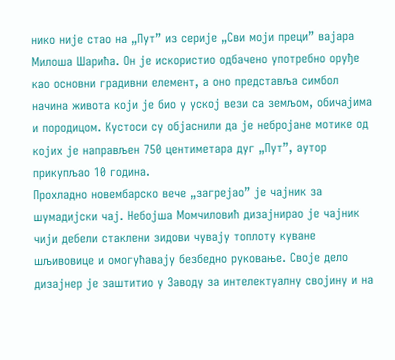нико није стао на „Пут” из серије „Сви моји преци” вајара Милоша Шарића. Он је искористио одбачено употребно оруђе као основни градивни елемент, а оно представља симбол начина живота који је био у уској вези са земљом, обичајима и породицом. Кустоси су објаснили да је небројане мотике од којих је направљен 750 центиметара дуг „Пут”, аутор прикупљао 10 година.
Прохладно новембарско вече „загрејао” је чајник за шумадијски чај. Небојша Момчиловић дизајнирао је чајник чији дебели стаклени зидови чувају топлоту куване шљивовице и омогућавају безбедно руковање. Своје дело дизајнер је заштитио у Заводу за интелектуалну својину и на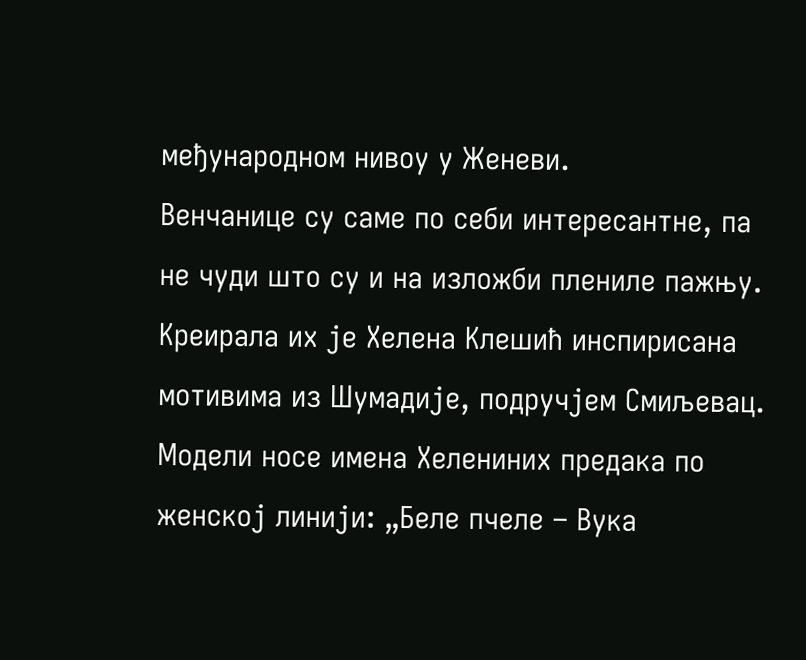међународном нивоу у Женеви.
Венчанице су саме по себи интересантне, па не чуди што су и на изложби плениле пажњу. Креирала их је Хелена Клешић инспирисана мотивима из Шумадије, подручјем Смиљевац. Модели носе имена Хелениних предака по женској линији: „Беле пчеле – Вука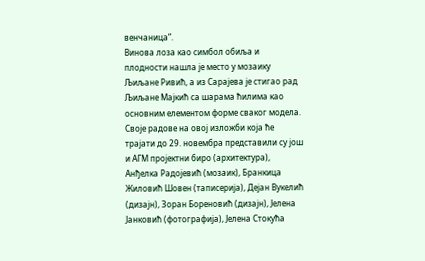венчаница”.
Винова лоза као симбол обиља и плодности нашла је место у мозаику Љиљане Ривић, а из Сарајева је стигао рад Љиљане Мајкић са шарама ћилима као основним елементом форме сваког модела.
Своје радове на овој изложби која ће трајати до 29. новембра представили су још и АГМ пројектни биро (архитектура), Анђелка Радојевић (мозaик), Бранкица Жиловић Шовен (таписерија), Дејан Вукелић (дизајн), Зоран Бореновић (дизајн), Јелена Јанковић (фотографија), Јелена Стокућа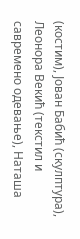(костим), Јован Бабић (скулптура), Леонора Векић (текстил и савремено одевање), Наташа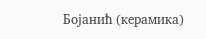Бојанић (керамика)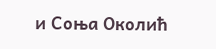и Соња Околић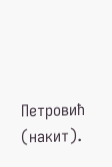Петровић (накит).